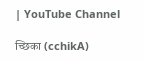| YouTube Channel

च्छिका (cchikA)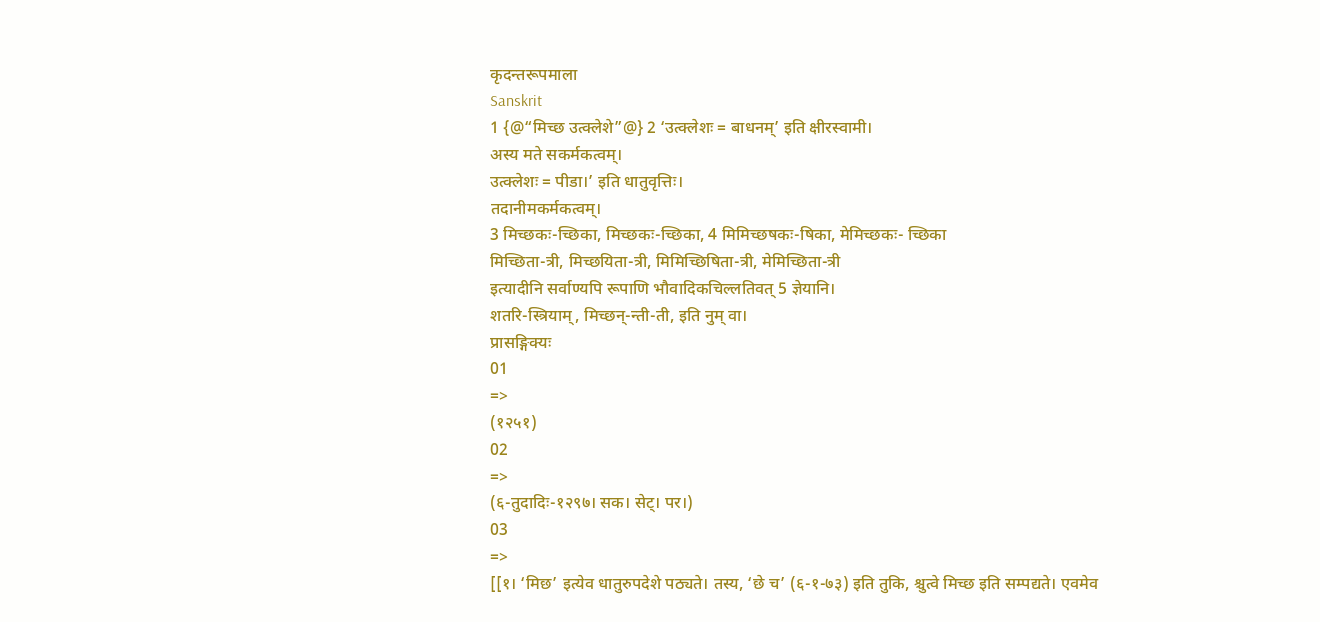कृदन्तरूपमाला
Sanskrit
1 {@“मिच्छ उत्क्लेशे”@} 2 ‘उत्क्लेशः = बाधनम्’ इति क्षीरस्वामी।
अस्य मते सकर्मकत्वम्।
उत्क्लेशः = पीडा।’ इति धातुवृत्तिः।
तदानीमकर्मकत्वम्।
3 मिच्छकः-च्छिका, मिच्छकः-च्छिका, 4 मिमिच्छषकः-षिका, मेमिच्छकः- च्छिका
मिच्छिता-त्री, मिच्छयिता-त्री, मिमिच्छिषिता-त्री, मेमिच्छिता-त्री
इत्यादीनि सर्वाण्यपि रूपाणि भौवादिकचिल्लतिवत् 5 ज्ञेयानि।
शतरि-स्त्रियाम्, मिच्छन्-न्ती-ती, इति नुम् वा।
प्रासङ्गिक्यः
01
=>
(१२५१)
02
=>
(६-तुदादिः-१२९७। सक। सेट्। पर।)
03
=>
[[१। ‘मिछ’ इत्येव धातुरुपदेशे पठ्यते। तस्य, ‘छे च’ (६-१-७३) इति तुकि, श्चुत्वे मिच्छ इति सम्पद्यते। एवमेव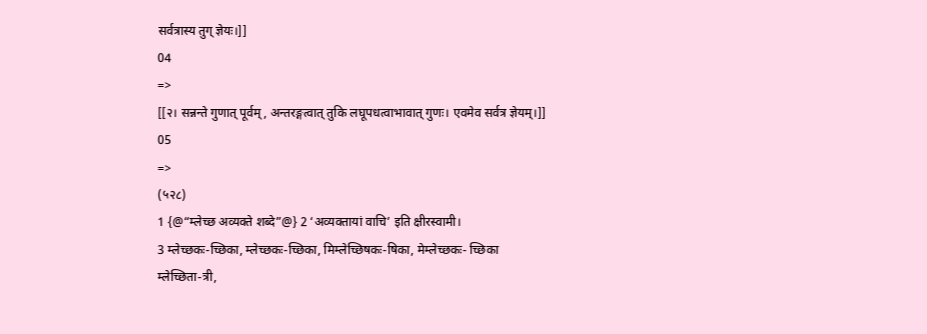सर्वत्रास्य तुग् ज्ञेयः।]]
04
=>
[[२। सन्नन्ते गुणात् पूर्वम्, अन्तरङ्गत्वात् तुकि लघूपधत्वाभावात् गुणः। एवमेव सर्वत्र ज्ञेयम्।]]
05
=>
(५२८)
1 {@“म्लेच्छ अव्यक्ते शब्दे”@} 2 ‘अव्यक्तायां वाचि’ इति क्षीरस्वामी।
3 म्लेच्छकः-च्छिका, म्लेच्छकः-च्छिका, मिम्लेच्छिषकः-षिका, मेम्लेच्छकः- च्छिका
म्लेच्छिता-त्री,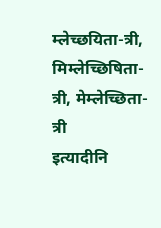म्लेच्छयिता-त्री, मिम्लेच्छिषिता-त्री, मेम्लेच्छिता-त्री
इत्यादीनि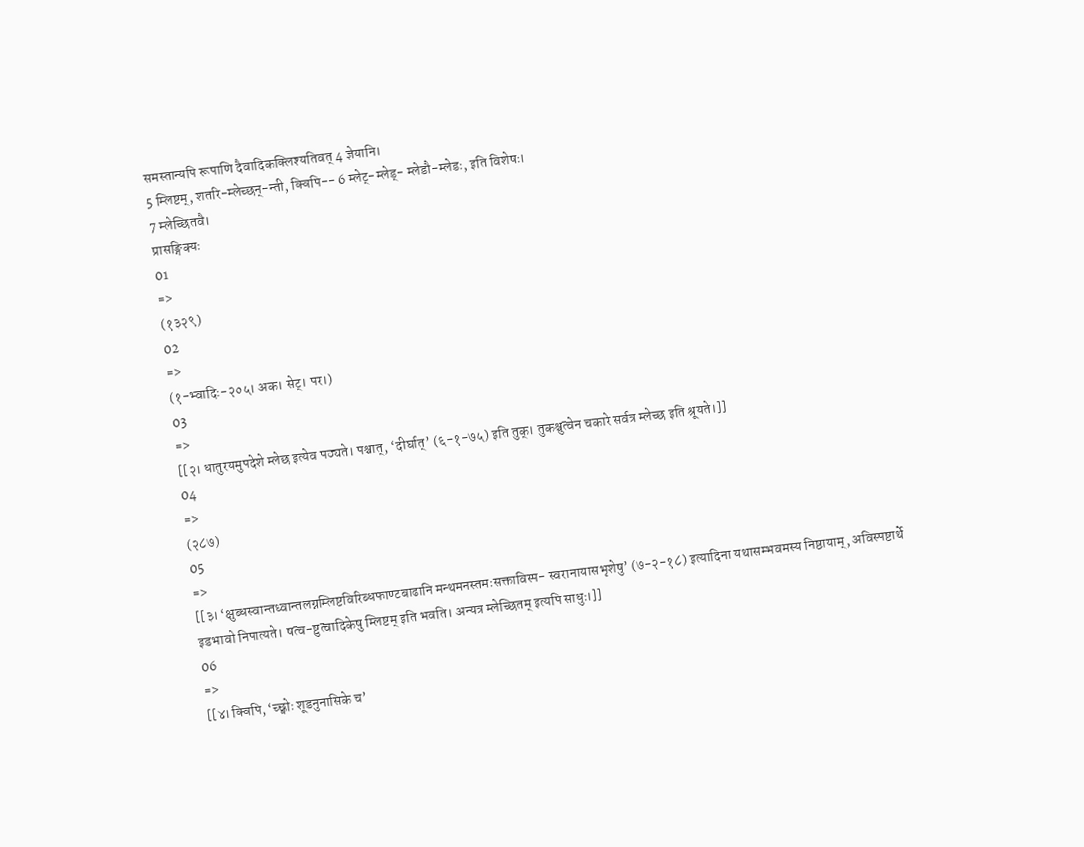समस्तान्यपि रूपाणि दैवादिकक्लिश्यतिवत् 4 ज्ञेयानि।
5 म्लिष्टम्, शतरि-म्लेच्छन्-न्ती, क्विपि-- 6 म्लेट्-म्लेड्- म्लेडौ-म्लेडः, इति विशेषः।
7 म्लेच्छितवै।
प्रासङ्गिक्यः
01
=>
(१३२९)
02
=>
(१-भ्वादिः-२०५। अक। सेट्। पर।)
03
=>
[[२। धातुरयमुपदेशे म्लेछ इत्येव पठ्यते। पश्चात्, ‘दीर्घात्’ (६-१-७५) इति तुक्। तुकश्चुत्वेन चकारे सर्वत्र म्लेच्छ इति श्रूयते।]]
04
=>
(२८७)
05
=>
[[३। ‘क्षुब्धस्वान्तध्वान्तलग्नम्लिष्टविरिब्धफाण्टबाढानि मन्थमनस्तमःसक्ताविस्प- स्वरानायासभृशेषु’ (७-२-१८) इत्यादिना यथासम्भवमस्य निष्ठायाम्, अविस्पष्टार्थे इडभावो निपात्यते। षत्व-ष्टुत्वादिकेषु म्लिष्टम् इति भवति। अन्यत्र म्लेच्छितम् इत्यपि साधुः।]]
06
=>
[[४। क्विपि, ‘च्छ्वोः शूडनुनासिके च’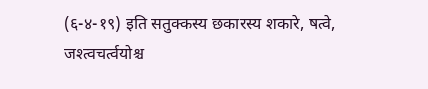(६-४-१९) इति सतुक्कस्य छकारस्य शकारे, षत्वे, जश्त्वचर्त्वयोश्च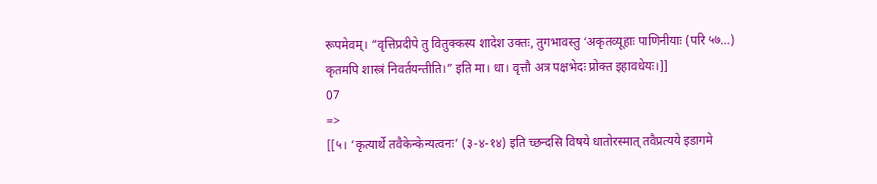रूपमेवम्। “वृत्तिप्रदीपे तु वितुक्कस्य शादेश उक्तः, तुगभावस्तु ‘अकृतव्यूहाः पाणिनीयाः (परि ५७…) कृतमपि शास्त्रं निवर्तयन्तीति।” इति मा। धा। वृत्तौ अत्र पक्षभेदः प्रोक्त इहावधेयः।]]
07
=>
[[५। ‘कृत्यार्थे तवैकेन्केन्यत्वनः’ (३-४-१४) इति च्छन्दसि विषये धातोरस्मात् तवैप्रत्यये इडागमे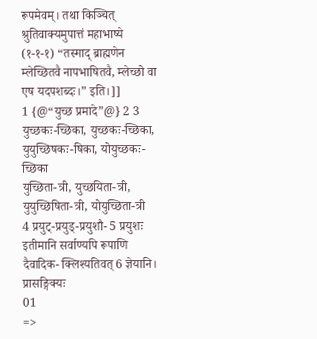रूपमेवम्। तथा किञ्चित् श्रुतिवाक्यमुपात्तं महाभाष्ये (१-१-१) “तस्माद् ब्राह्मणेन म्लेच्छितवै नापभाषितवै, म्लेच्छो वा एष यदपशब्दः।” इति।]]
1 {@“युच्छ प्रमादे”@} 2 3 युच्छकः-च्छिका, युच्छकः-च्छिका, युयुच्छिषकः-षिका, योयुच्छकः- च्छिका
युच्छिता-त्री, युच्छयिता-त्री, युयुच्छिषिता-त्री, योयुच्छिता-त्री
4 प्रयुट्-प्रयुड्-प्रयुशौ- 5 प्रयुशः
इतीमानि सर्वाण्यपि रूपाणि दैवादिक- क्लिश्यतिवत् 6 ज्ञेयानि।
प्रासङ्गिक्यः
01
=>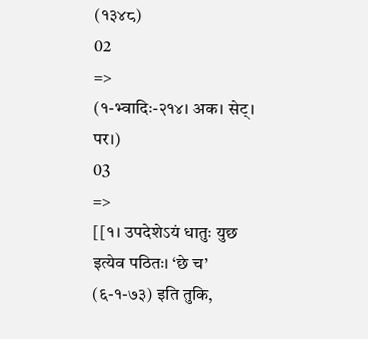(१३४८)
02
=>
(१-भ्वादिः-२१४। अक। सेट्। पर।)
03
=>
[[१। उपदेशेऽयं धातुः युछ इत्येव पठितः। ‘छे च’ (६-१-७३) इति तुकि,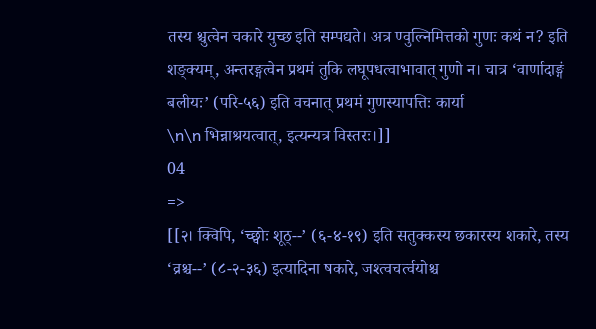तस्य श्चुत्वेन चकारे युच्छ इति सम्पद्यते। अत्र ण्वुल्निमित्तको गुणः कथं न? इति शङ्क्यम्, अन्तरङ्गत्वेन प्रथमं तुकि लघूपधत्वाभावात् गुणो न। चात्र ‘वार्णादाङ्गं बलीयः’ (परि-५६) इति वचनात् प्रथमं गुणस्यापत्तिः कार्या
\n\n भिन्नाश्रयत्वात्, इत्यन्यत्र विस्तरः।]]
04
=>
[[२। क्विपि, ‘च्छ्वोः शूठ्--’ (६-४-१९) इति सतुक्कस्य छकारस्य शकारे, तस्य ‘व्रश्च--’ (८-२-३६) इत्यादिना षकारे, जश्त्वचर्त्वयोश्च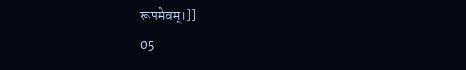रूपमेवम्।]]
05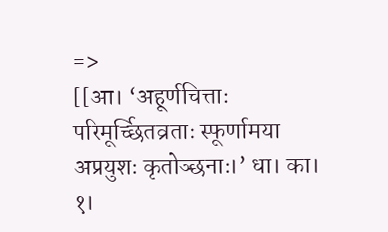=>
[[आ। ‘अहूर्णचित्ताः परिमूर्च्छितव्रताः स्फूर्णामया अप्रयुशः कृतोञ्छनाः।’ धा। का। १।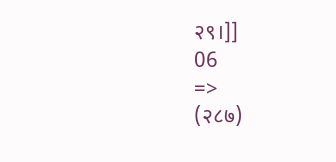२९।]]
06
=>
(२८७)